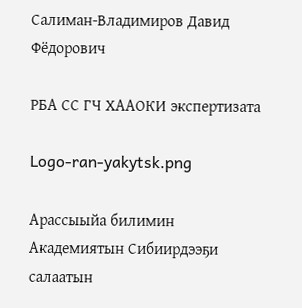Салиман-Владимиров Давид Фёдорович

РБА СС ГЧ ХААОКИ экспертизата

Logo-ran-yakytsk.png

Арассыыйа билимин Академиятын Сибиирдээҕи салаатын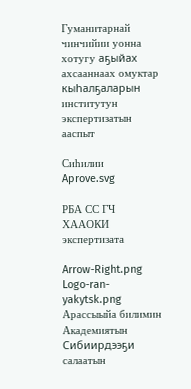Гуманитарнай чинчийии уонна хотугу аҕыйах ахсааннаах омуктар кыһалҕаларын институтун экспертизатын ааспыт

Сиһилии
Aprove.svg

РБА СС ГЧ ХААОКИ экспертизата

Arrow-Right.png
Logo-ran-yakytsk.png
Арассыыйа билимин Академиятын Сибиирдээҕи салаатын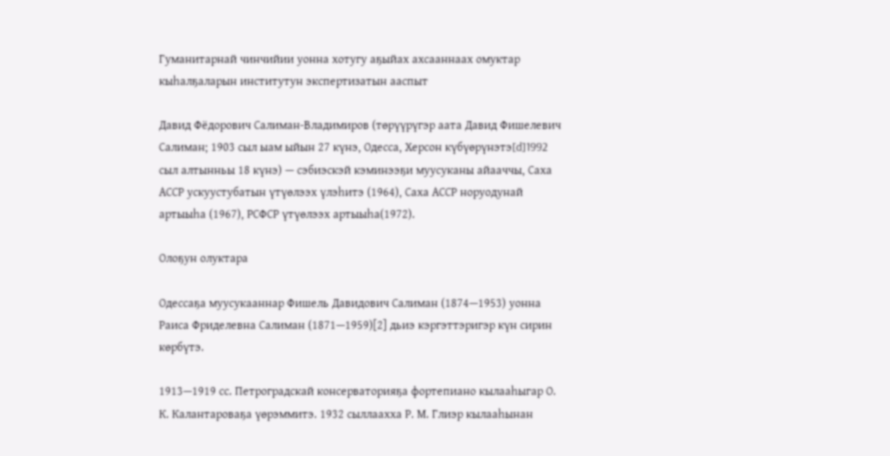Гуманитарнай чинчийии уонна хотугу аҕыйах ахсааннаах омуктар кыһалҕаларын институтун экспертизатын ааспыт

Давид Фёдорович Салиман-Владимиров (төрүүрүгэр аата Давид Фишелевич Салиман; 1903 сыл ыам ыйын 27 күнэ, Одесса, Херсон күбүөрүнэтэ[d]1992 сыл алтынньы 18 күнэ) — сэбиэскэй кэминээҕи муусуканы айааччы, Саха АССР ускуустубатын үтүөлээх үлэһитэ (1964), Саха АССР норуодунай артыыһа (1967), РСФСР үтүөлээх артыыһа(1972).

Олоҕун олуктара

Одессаҕа муусукааннар Фишель Давидович Салиман (1874—1953) уонна Раиса Фриделевна Салиман (1871—1959)[2] дьиэ кэргэттэригэр күн сирин көрбүтэ.

1913—1919 сс. Петроградскай консерваторияҕа фортепиано кылааһыгар О. К. Калантароваҕа үөрэммитэ. 1932 сыллаахха Р. М. Глиэр кылааһынан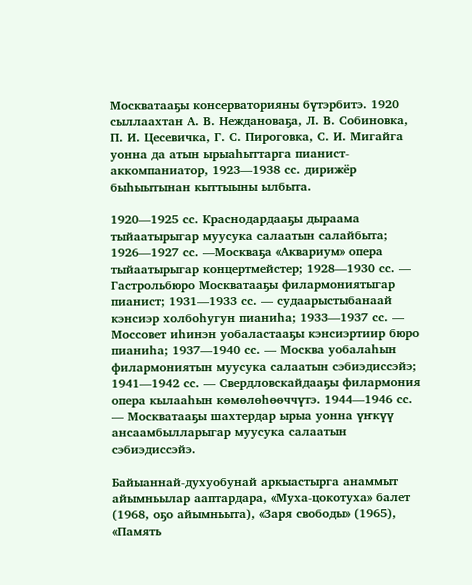Москватааҕы консерваторияны бүтэрбитэ. 1920 сыллаахтан А. В. Неждановаҕа, Л. В. Собиновка, П. И. Цесевичка, Г. С. Пироговка, С. И. Мигайга уонна да атын ырыаһыттарга пианист-аккомпаниатор, 1923—1938 сс. дирижёр быһыытынан кыттыыны ылбыта.

1920—1925 сс. Краснодардааҕы дыраама тыйаатырыгар муусука салаатын салайбыта; 1926—1927 сс. —Москваҕа «Аквариум» опера тыйаатырыгар концертмейстер; 1928—1930 сс. — Гастрольбюро Москватааҕы филармониятыгар пианист; 1931—1933 сс. — судаарыстыбанаай кэнсиэр холбоһугун пианиһа; 1933—1937 сс. — Моссовет иһинэн уобаластааҕы кэнсиэртиир бюро пианиһа; 1937—1940 сс. — Москва уобалаһын филармониятын муусука салаатын сэбиэдиссэйэ; 1941—1942 сс. — Свердловскайдааҕы филармония опера кылааһын көмөлөһөөччүтэ. 1944—1946 сс. — Москватааҕы шахтердар ырыа уонна үҥкүү ансаамбылларыгар муусука салаатын сэбиэдиссэйэ.

Байыаннай-духуобунай аркыастырга анаммыт айымньылар ааптардара, «Муха-цокотуха» балет (1968, оҕо айымньыта), «Заря свободы» (1965), «Память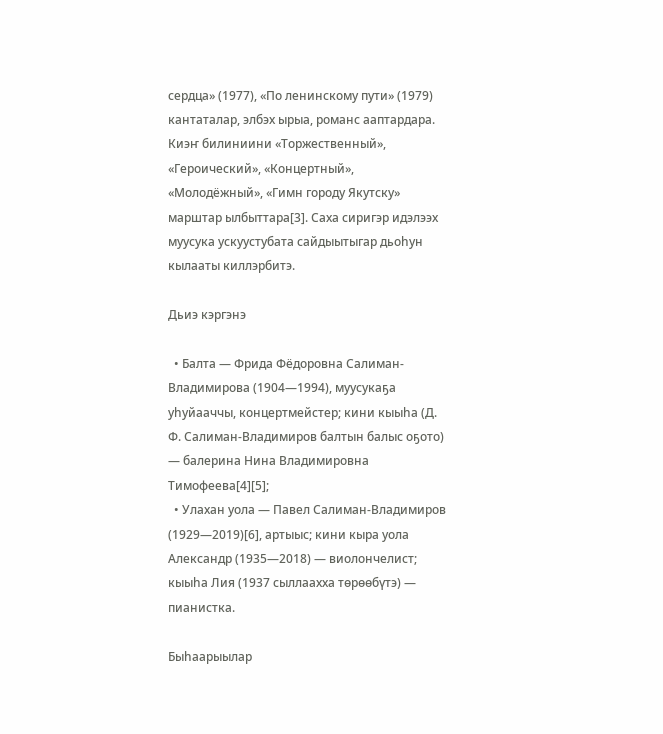сердца» (1977), «По ленинскому пути» (1979) кантаталар, элбэх ырыа, романс ааптардара. Киэҥ билиниини «Торжественный», «Героический», «Концертный», «Молодёжный», «Гимн городу Якутску» марштар ылбыттара[3]. Саха сиригэр идэлээх муусука ускуустубата сайдыытыгар дьоһун кылааты киллэрбитэ.

Дьиэ кэргэнэ

  • Балта — Фрида Фёдоровна Салиман-Владимирова (1904—1994), муусукаҕа уһуйааччы, концертмейстер; кини кыыһа (Д. Ф. Салиман-Владимиров балтын балыс оҕото) — балерина Нина Владимировна Тимофеева[4][5];
  • Улахан уола — Павел Салиман-Владимиров (1929—2019)[6], артыыс; кини кыра уола Александр (1935—2018) — виолончелист; кыыһа Лия (1937 сыллаахха төрөөбүтэ) — пианистка.

Быһаарыылар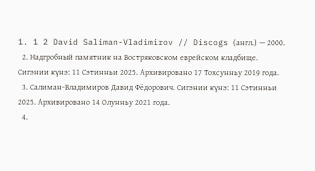1. 1 2 David Saliman-Vladimirov // Discogs (англ.) — 2000.
  2. Надгробный памятник на Востряковском еврейском кладбище. Сигэнии күнэ: 11 Сэтинньи 2025. Архивировано 17 Тохсунньу 2019 года.
  3. Салиман-Владимиров Давид Фёдорович. Сигэнии күнэ: 11 Сэтинньи 2025. Архивировано 14 Олунньу 2021 года.
  4.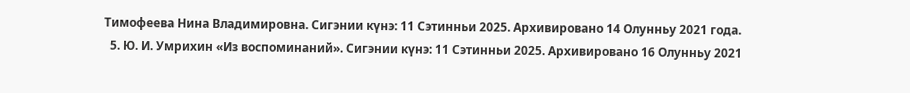Тимофеева Нина Владимировна. Сигэнии күнэ: 11 Сэтинньи 2025. Архивировано 14 Олунньу 2021 года.
  5. Ю. И. Умрихин «Из воспоминаний». Сигэнии күнэ: 11 Сэтинньи 2025. Архивировано 16 Олунньу 2021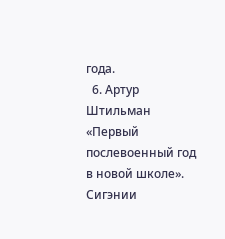года.
  6. Артур Штильман «Первый послевоенный год в новой школе». Сигэнии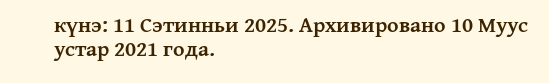күнэ: 11 Сэтинньи 2025. Архивировано 10 Муус устар 2021 года.